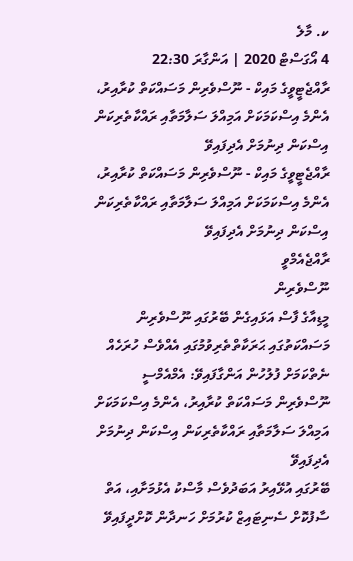ކ. މާލެ
4 އޯގަސްޓް 2020 | އަންގާރަ 22:30
ރާއްޖެޓީވީގެ މައިކް - ނޫސްވެރިން މަސައްކަތް ކުރާއިރު، އެންމެ އިސްކަމަކަށް އަމިއްލަ ސަލާމަތާއި ރައްކާތެރިކަން އިސްކަން ދިނުމަށް އެދިފައިވޭ
ރާއްޖެޓީވީގެ މައިކް - ނޫސްވެރިން މަސައްކަތް ކުރާއިރު، އެންމެ އިސްކަމަކަށް އަމިއްލަ ސަލާމަތާއި ރައްކާތެރިކަން އިސްކަން ދިނުމަށް އެދިފައިވޭ
ރާއްޖެއެމްވީ
ނޫސްވެރިން
މީޑިއާގެ ފާސް އަޅައިގެން ބޭރުގައި ނޫސްވެރިން މަސައްކަތުގައި ޙަރަކާތްތެރިވުމުގައި އެއްވެސް ހުރަހެއް ނެތްކަމަށް ފުލުހުން އަންގާފައިވޭ: އެމްއެމްސީ
ނޫސްވެރިން މަސައްކަތް ކުރާއިރު، އެންމެ އިސްކަމަކަށް އަމިއްލަ ސަލާމަތާއި ރައްކާތެރިކަން އިސްކަން ދިނުމަށް އެދިފައިވޭ
ބޭރުގައި އުޅޭއިރު އަބަދުވެސް މާސްކު އެޅުމަށާއި، އަތް ސާފުކޮށް ސެނިޓައިޒް ކުރުމަށް ހަނދާން ކޮށްދީފައިވޭ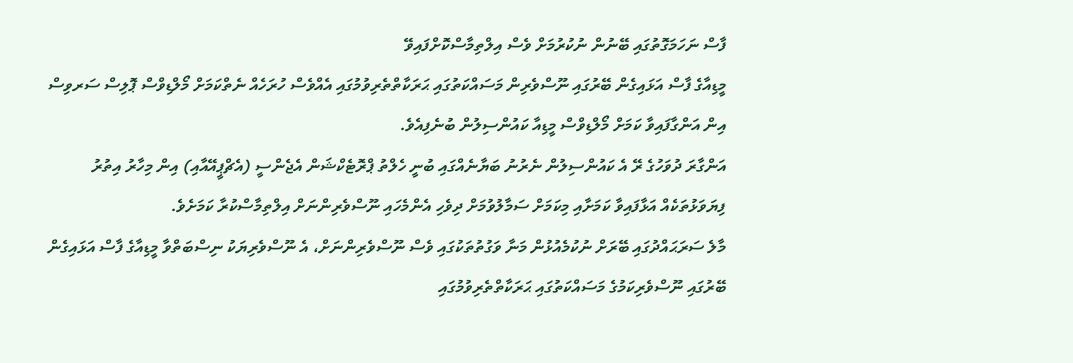ފާސް ނަހަމަގޮތުގައި ބޭނުން ނުކުރުމަށް ވެސް އިލްތިމާސްކޮށްފައިވޭ
މީޑިއާގެ ފާސް އަޅައިގެން ބޭރުގައި ނޫސްވެރިން މަސައްކަތުގައި ޙަރަކާތްތެރިވުމުގައި އެއްވެސް ހުރަހެއް ނެތްކަމަށް މޯލްޑިވްސް ޕޮލިސް ސަރވިސް އިން އަންގާފައިވާ ކަމަށް މޯލްޑިވްސް މީޑިއާ ކައުންސިލުން ބުނެފިއެވެ.
އަންގާރަ ދުވަހުގެ ރޭ އެ ކައުންސިލުން ނެރުނު ބަޔާނެއްގައި ބުނީ ހެލްތު ޕްރޮޓެކްޝަން އެޖެންސީ (އެޗްޕީއޭއާއި) އިން މިހާރު އިތުރު ފިޔަވަޅުތަކެއް އަޅާފައިވާ ކަމަށާއި މިކަމަށް ސަމާލުވުމަށް ދިވެހި އެންމެހައި ނޫސްވެރިންނަށް އިލްތިމާސްކުރާ ކަމަށެވެ.
މާލެ ސަރަޙައްދުގައި ބޭރަށް ނުކުމެއުޅުން މަނާ ވަގުތުތަކުގައި ވެސް ނޫސްވެރިންނަށް، އެ ނޫސްވެރިޔަކު ނިސްބަތްވާ މީޑިއާގެ ފާސް އަޅައިގެން ބޭރުގައި ނޫސްވެރިކަމުގެ މަސައްކަތުގައި ޙަރަކާތްތެރިވުމުގައި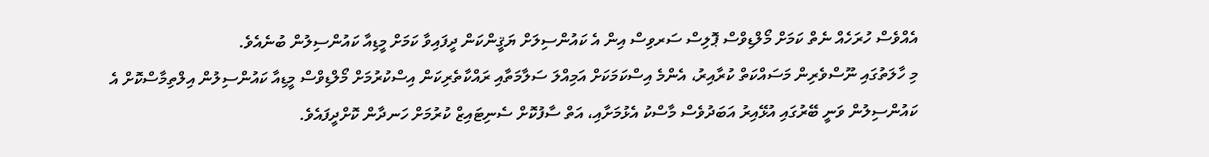އެއްވެސް ހުރަހެއް ނެތް ކަމަށް މޯލްޑިވްސް ޕޮލިސް ސަރވިސް އިން އެ ކައުންސިލަށް ޔަޤީންކަން ދީފައިވާ ކަމަށް މީޑިއާ ކައުންސިލުން ބުނެއެވެ.
މި ހާލަތުގައި ނޫސްވެރިން މަސައްކަތް ކުރާއިރު، އެންމެ އިސްކަމަކަށް އަމިއްލަ ސަލާމަތާއި ރައްކާތެރިކަން އިސްކުރުމަށް މޯލްޑިވްސް މީޑިއާ ކައުންސިލުން އިލްތިމާސްކޮށް އެ ކައުންސިލުން ވަނީ ބޭރުގައި އުޅޭއިރު އަބަދުވެސް މާސްކު އެޅުމަށާއި، އަތް ސާފުކޮށް ސެނިޓައިޒް ކުރުމަށް ހަނދާން ކޮށްދީފައެވެ.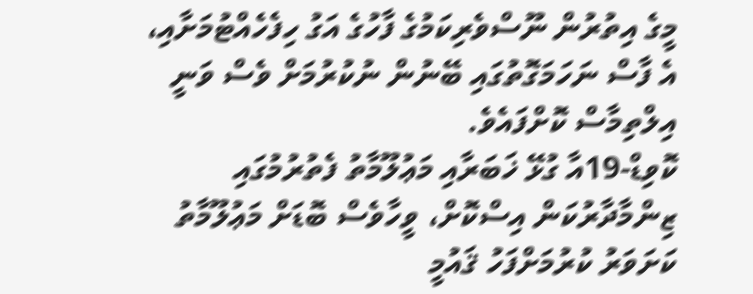މީގެ އިތުރުން ނޫސްވެރިކަމުގެ ފާހުގެ އަގު ހިފެހެއްޓުމަށާއި، އެ ފާސް ނަހަމަގޮތުގައި ބޭނުން ނުކުރުމަށް ވެސް ވަނީ އިލްތިމާސް ކޮށްފައެވެ.
ކޮވިޑް-19އާ ގުޅޭ ޚަބަރާއި މަޢުލޫމާތު ފެތުރުމުގައި ޒިންމާދާރުކަން އިސްކޮށް، ވީހާވެސް ބޮޑަށް މަޢުލޫމާތު ކަށަވަރު ކުރުމަށްފަހު ޤައުމީ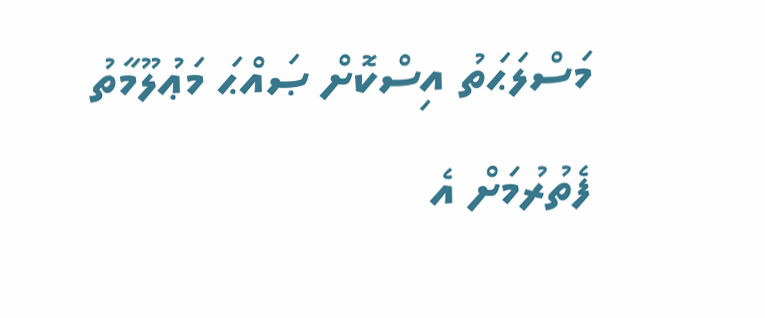މަސްލަޙަތު އިސްކޮށް ޞައްޙަ މަޢުލޫމާތު ފެތުރުމަށް އެ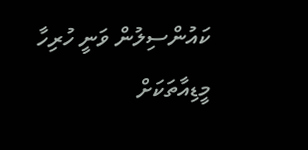ކައުންސިލުން ވަނީ ހުރިހާ މީޑިއާތަކަށް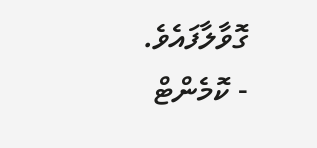ގޮވާލާފައެވެ.
- ކޮމެންޓް